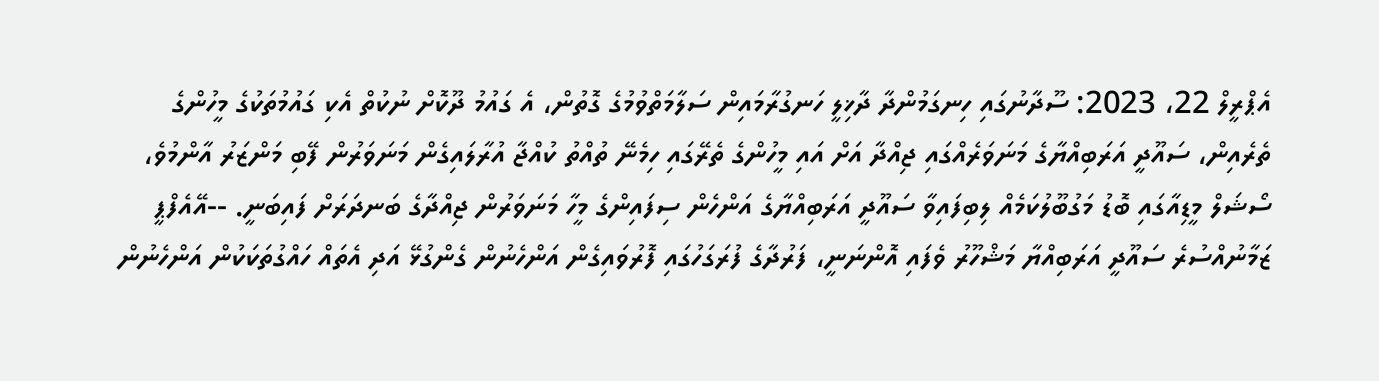އެޕްރީލް 22، 2023: ސޫދާނުގައި ހިނގަމުންދާ ދާޚިލީ ހަނގުރާމައިން ސަލާމަތްވުމުގެ ގޮތުން، އެ ގައުމު ދޫކޮށް ނުކުތް އެކި ގައުމުތަކުގެ މީހުންގެ ތެރެއިން، ސައޫދީ އަރަބިއްޔާގެ މަނަވަރެއްގައި ޖިއްދާ އަށް އައި މީހުންގެ ތެރޭގައި ހިމެނޭ ތުއްތު ކުއްޖާ އުރާލައިގެން މަނަވަރުން ފޭބި މަންޒަރު އާންމުވެ، ސޯޝަލް މީޑިއާގައި ބޮޑު މަގުބޫލުކަމެއް ލިބިފައިވާ ސައޫދީ އަރަބިއްޔާގެ އަންހެން ސިފައިންގެ މީހާ މަނަވަރުން ޖިއްދާގެ ބަނދަރަށް ފައިބަނީ. --އޭއެފްޕީ
ޒަމާނުއްސުރެ ސައޫދީ އަރަބިއްޔާ މަޝްހޫރު ވެފައި އޮންނަނީ، ފަރުދާގެ ފުރަގަހުގައި ފޮރުވައިގެން އަންހެނުން ގެންގުޅޭ އަދި އެތައް ހައްގުތަކަކުން އަންހެނުން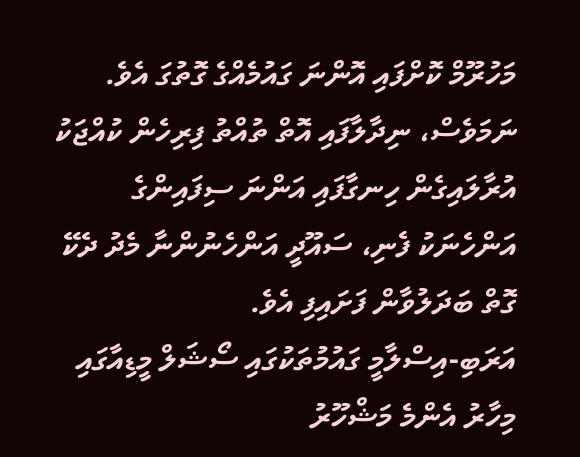މަހުރޫމް ކޮށްފައި އޮންނަ ގައުމެއްގެ ގޮތުގަ އެވެ. ނަމަވެސް، ނިދާލާފައި އޮތް ތުއްތު ފިރިހެން ކުއްޖަކު އުރާލައިގެން ހިނގާފައި އަންނަ ސިފައިންގެ އަންހެނަކު ފެނި، ސައޫދީ އަންހެނުންނާ މެދު ދެކޭ ގޮތް ބަދަލުވާން ފަށައިފި އެވެ.
އަރަބި-އިސްލާމީ ގައުމުތަކުގައި ސޯޝަލް މީޑިއާގައި މިހާރު އެންމެ މަޝްހޫރު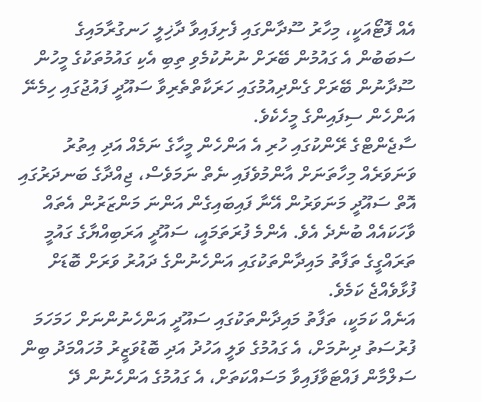އެއް ފޮޓޯއަކީ، މިހާރު ސޫދާންގައި ފެށިފައިވާ ދާޚިލީ ހަނގުރާމައިގެ ސަބަބުން އެ ގައުމުން ބޭރަށް ނުނުކުމެވި ތިބި އެކި ގައުމުތަކުގެ މީހުން ސޫދާނުން ބޭރަށް ގެންދިއުމުގައި ހަރަކާތްތެރިވާ ސައޫދީ ފައުޖުގައި ހިމެނޭ އަންހެން ސިފައިންގެ މީހެކެވެ.
ސާޖެންޓްގެ ރޭންކުގައި ހުރި އެ އަންހެން މީހާގެ ނަމެއް އަދި އިތުރު ވަނަވަރެއް މިހާތަނަށް އާންމުވެފައި ނެތް ނަމަވެސް، ޖިއްދާގެ ބަނދަރުގައި އޮތް ސައޫދީ މަނަވަރުން އޭނާ ފައިބައިގެން އަންނަ މަންޒަރުން އެތައް ވާހަކައެއް ބުނެދެ އެވެ. އެންމެ ފުރަތަމައީ، ސައޫދީ އަރަބިއްޔާގެ ގައުމީ ތަރައްގީގެ ތަފާތު މައިދާންތަކުގައި އަންހެނުންގެ ދައުރު ވަރަށް ބޮޑަށް ފުޅާވެއްޖެ ކަމެވެ.
އަނެއް ކަމަކީ، ތަފާތު މައިދާންތަކުގައި ސައޫދީ އަންހެނުންނަށް ހަމަހަމަ ފުރުސަތު ދިނުމަށް، އެ ގައުމުގެ ވަލީ އަހުދު އަދި ބޮޑުވަޒީރު މުހައްމަދު ބިން ސަލްމާން ފައްޓަވާފައިވާ މަސައްކަތަށް، އެ ގައުމުގެ އަންހެނުން ދޭ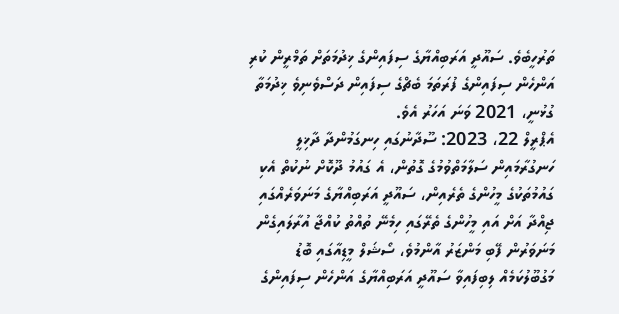ތަރުހީބެވެ. ސައޫދީ އަރަބިއްޔާގެ ސިފައިންގެ ޚިދުމަތަށް ތަމްރީން ކުރި އަންހެން ސިފައިންގެ ފުރަތަމަ ބެޗްގެ ސިފައިން ދަސްވެނިވެ ޚިދުމަތާ ގުޅުނީ، 2021 ވަނަ އަހަރު އެވެ.
އެޕްރީލް 22، 2023: ސޫދާނުގައި ހިނގަމުންދާ ދާޚިލީ ހަނގުރާމައިން ސަލާމަތްވުމުގެ ގޮތުން، އެ ގައުމު ދޫކޮށް ނުކުތް އެކި ގައުމުތަކުގެ މީހުންގެ ތެރެއިން، ސައޫދީ އަރަބިއްޔާގެ މަނަވަރެއްގައި ޖިއްދާ އަށް އައި މީހުންގެ ތެރޭގައި ހިމެނޭ ތުއްތު ކުއްޖާ އުރާލައިގެން މަނަވަރުން ފޭބި މަންޒަރު އާންމުވެ، ސޯޝަލް މީޑިއާގައި ބޮޑު މަގުބޫލުކަމެއް ލިބިފައިވާ ސައޫދީ އަރަބިއްޔާގެ އަންހެން ސިފައިންގެ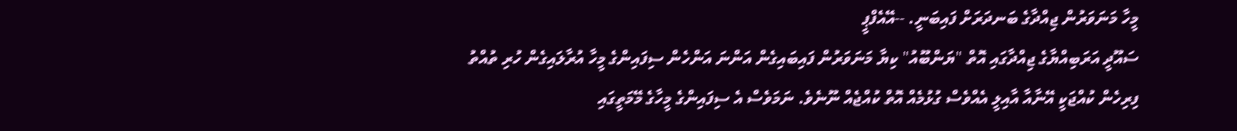މީހާ މަނަވަރުން ޖިއްދާގެ ބަނދަރަށް ފައިބަނީ. --އޭއެފްޕީ
ސައޫދީ އަރަބިއްޔާގެ ޖިއްދާގައި އޮތް "ޔަންބޫއު" ކިޔާ މަނަވަރުން ފައިބައިގެން އަންނަ އަންހެން ސިފައިންގެ މީހާ އުރާލައިގެން ހުރި ތުއްތު ފިރިހެން ކުއްޖަކީ އޭނާއާ އާއިލީ އެއްވެސް ގުޅުމެއް އޮތް ކުއްޖެއް ނޫނެވެ. ނަމަވެސް އެ ސިފައިންގެ މީހާގެ މޭމަތީގައި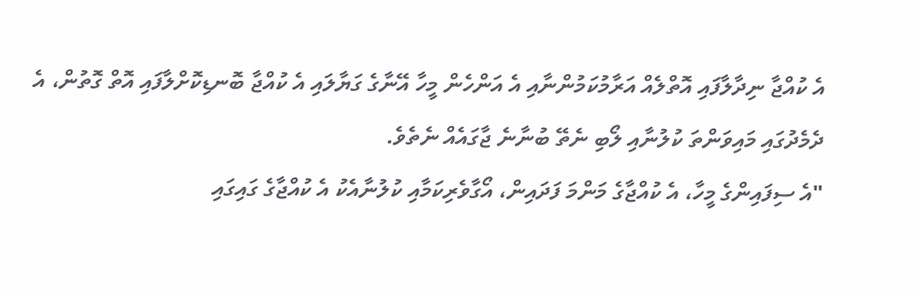އެ ކުއްޖާ ނިދާލާފައި އޮތްލެއް އަރާމުކަމުންނާއި އެ އަންހެން މީހާ އޭނާގެ ގަޔާލައި އެ ކުއްޖާ ބޮނޑިކޮށްލާފައި އޮތް ގޮތުން، އެ ދެމެދުގައި މައިވަންތަ ކުލުނާއި ލޯބި ނެތޭ ބުނާނެ ޖާގައެއް ނެތެވެ.
"އެ ސިފައިންގެ މީހާ، އެ ކުއްޖާގެ މަންމަ ފަދައިން، އޯގާވެރިކަމާއި ކުލުނާއެކު އެ ކުއްޖާގެ ގައިގައި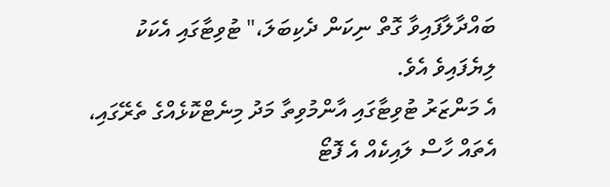ބައްދާލާފައިވާ ގޮތް ނިކަން ދެކިބަލަ،" ޓުވިޓާގައި އެކަކު ލިޔެފައިވެ އެވެ.
އެ މަންޒަރު ޓުވިޓާގައި އާންމުވިތާ މަދު މިނެޓްކޮޅެއްގެ ތެރޭގައި، އެތައް ހާސް ލައިކެއް އެ ފޮޓޯ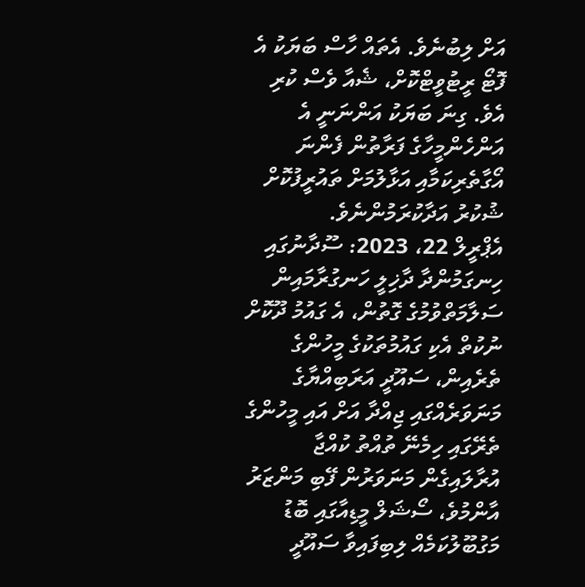އަށް ލިބުނެވެ. އެތައް ހާސް ބަޔަކު އެ ފޮޓޯ ރީޓުވީޓްކޮށް، ޝެއާ ވެސް ކުރި އެވެ. ގިނަ ބަޔަކު އަންނަނީ އެ އަންހެންމީހާގެ ފަރާތުން ފެންނަ އޯގާތެރިކަމާއި އަޅާލުމަށް ތައުރީފުކޮށް ޝުކުރު އަދާކުރަމުންނެވެ.
އެޕްރީލް 22، 2023: ސޫދާނުގައި ހިނގަމުންދާ ދާޚިލީ ހަނގުރާމައިން ސަލާމަތްވުމުގެ ގޮތުން، އެ ގައުމު ދޫކޮށް ނުކުތް އެކި ގައުމުތަކުގެ މީހުންގެ ތެރެއިން، ސައޫދީ އަރަބިއްޔާގެ މަނަވަރެއްގައި ޖިއްދާ އަށް އައި މީހުންގެ ތެރޭގައި ހިމެނޭ ތުއްތު ކުއްޖާ އުރާލައިގެން މަނަވަރުން ފޭބި މަންޒަރު އާންމުވެ، ސޯޝަލް މީޑިއާގައި ބޮޑު މަގުބޫލުކަމެއް ލިބިފައިވާ ސައޫދީ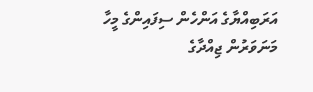އަރަބިއްޔާގެ އަންހެން ސިފައިންގެ މީހާ މަނަވަރުން ޖިއްދާގެ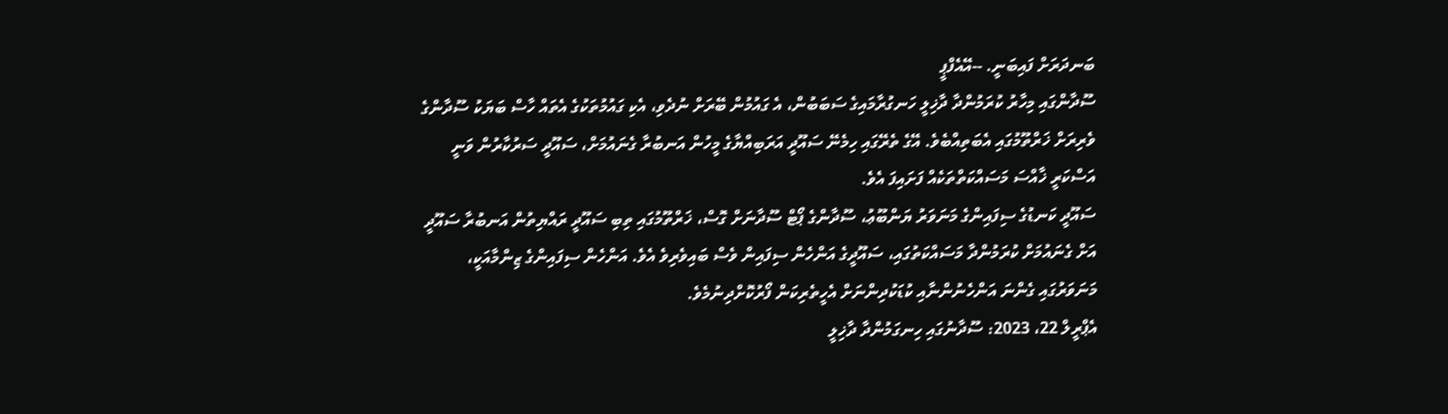ބަނދަރަށް ފައިބަނީ. --އޭއެފްޕީ
ސޫދާންގައި މިހާރު ކުރަމުންދާ ދާޚިލީ ހަނގުރާމައިގެ ސަބަބުން، އެ ގައުމުން ބޭރަށް ނުދެވި، އެކި ގައުމުތަކުގެ އެތައް ހާސް ބަޔަކު ސޫދާންގެ ވެރިރަށް ޚަރްތޫމުގައި އެބަތިއްބެވެ. އޭގެ ތެރޭގައި ހިމެނޭ ސައޫދީ އަރަބިއްޔާގެ މީހުން އަނބުރާ ގެނައުމަށް، ސައޫދީ ސަރުކާރުން ވަނީ އަސްކަރީ ޚާއްސަ މަސައްކަތްތަކެއް ފަށައިފަ އެވެ.
ސައޫދީ ކަނޑުގެ ސިފައިންގެ މަނަވަރު ޔަންބޫޢު، ސޫދާންގެ ޕޯޓް ސޫދާނަށް ގޮސް، ޚަރްތޫމުގައި ތިބި ސައޫދީ ރައްޔިތުން އަނބުރާ ސައޫދީ އަށް ގެނައުމަށް ކުރަމުންދާ މަސައްކަތުގައި، ސައޫދީގެ އަންހެން ސިފައިން ވެސް ބައިވެރިވެ އެވެ. އަންހެން ސިފައިންގެ ޒިންމާއަކީ، މަނަވަރުގައި ގެންނަ އަންހެނުންނާއި ކުޑަކުދިންނަށް އެހީތެރިކަން ފޯރުކޮށްދިނުމެވެ.
އެޕްރީލް 22، 2023: ސޫދާނުގައި ހިނގަމުންދާ ދާޚިލީ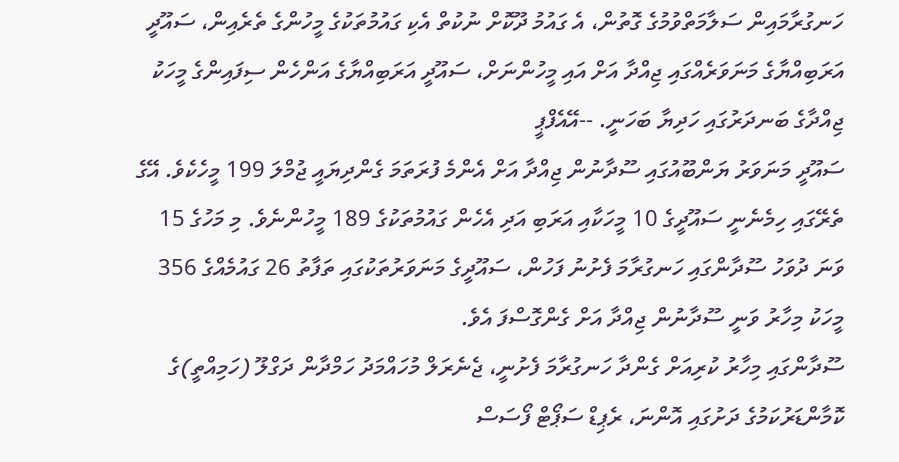ހަނގުރާމައިން ސަލާމަތްވުމުގެ ގޮތުން، އެ ގައުމު ދޫކޮށް ނުކުތް އެކި ގައުމުތަކުގެ މީހުންގެ ތެރެއިން، ސައޫދީ އަރަބިއްޔާގެ މަނަވަރެއްގައި ޖިއްދާ އަށް އައި މީހުންނަށް، ސައޫދީ އަރަބިއްޔާގެ އަންހެން ސިފައިންގެ މީހަކު ޖިއްދާގެ ބަނދަރުގައި ހަދިޔާ ބަހަނީ. --އޭއެފްޕީ
ސައޫދީ މަނަވަރު ޔަންބޫއުގައި ސޫދާނުން ޖިއްދާ އަށް އެންމެ ފުރަތަމަ ގެންދިޔައީ ޖުމްލަ 199 މީހެކެވެ. އޭގެ ތެރޭގައި ހިމެނެނީ ސައޫދީގެ 10 މީހަކާއި އަރަބި އަދި އެހެން ގައުމުތަކުގެ 189 މީހުންނެވެ. މި މަހުގެ 15 ވަނަ ދުވަހު ސޫދާންގައި ހަނގުރާމަ ފެށުނު ފަހުން، ސައޫދީގެ މަނަވަރުތަކުގައި ތަފާތު 26 ގައުމެއްގެ 356 މީހަކު މިހާރު ވަނީ ސޫދާނުން ޖިއްދާ އަށް ގެންގޮސްފަ އެވެ.
ސޫދާންގައި މިހާރު ކުރިއަށް ގެންދާ ހަނގުރާމަ ފެށުނީ، ޖެނެރަލް މުހައްމަދު ހަމްދާން ދަގްލޫ (ހަމިއްތީ)ގެ ކޮމާންޑަރުކަމުގެ ދަށުގައި އޮންނަ، ރެޕިޑް ސަޕޯޓް ފޯސަސް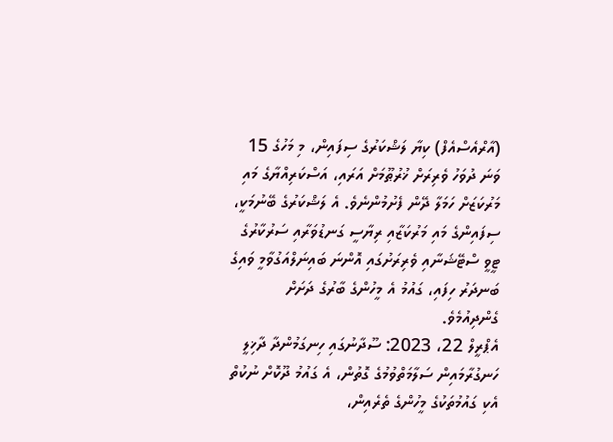(އާރްއެސްއެފް) ކިޔާ ލަޝްކަރުގެ ސިފައިން، މި މަހުގެ 15 ވަނަ ދުވަހު ވެރިރަށް ޚުރުޠޫމަށް އަރައި، އަސްކަރިއްޔާގެ މައި މަރުކަޒަށް ހަމަލާ ދޭން ފެށުމުންނެވެ. އެ ލަޝްކަރުގެ ބޭނުމަކީ، ސިފައިންގެ މައި މަރުކަޒާއި ރިޔާސީ ގަނޑުވަރާއި ސަރުކާރުގެ ޓީވީ ސްޓޭޝަނާއި ވެރިރަށުގައި އޮންނަ ބައިނަލްއަގުވާމީ ވައިގެ ބަނދަރު ހިފައި، ގައުމު އެ މީހުންގެ ބާރުގެ ދަށަށް ގެންދިއުމެވެ.
އެޕްރީލް 22، 2023: ސޫދާނުގައި ހިނގަމުންދާ ދާޚިލީ ހަނގުރާމައިން ސަލާމަތްވުމުގެ ގޮތުން، އެ ގައުމު ދޫކޮށް ނުކުތް އެކި ގައުމުތަކުގެ މީހުންގެ ތެރެއިން،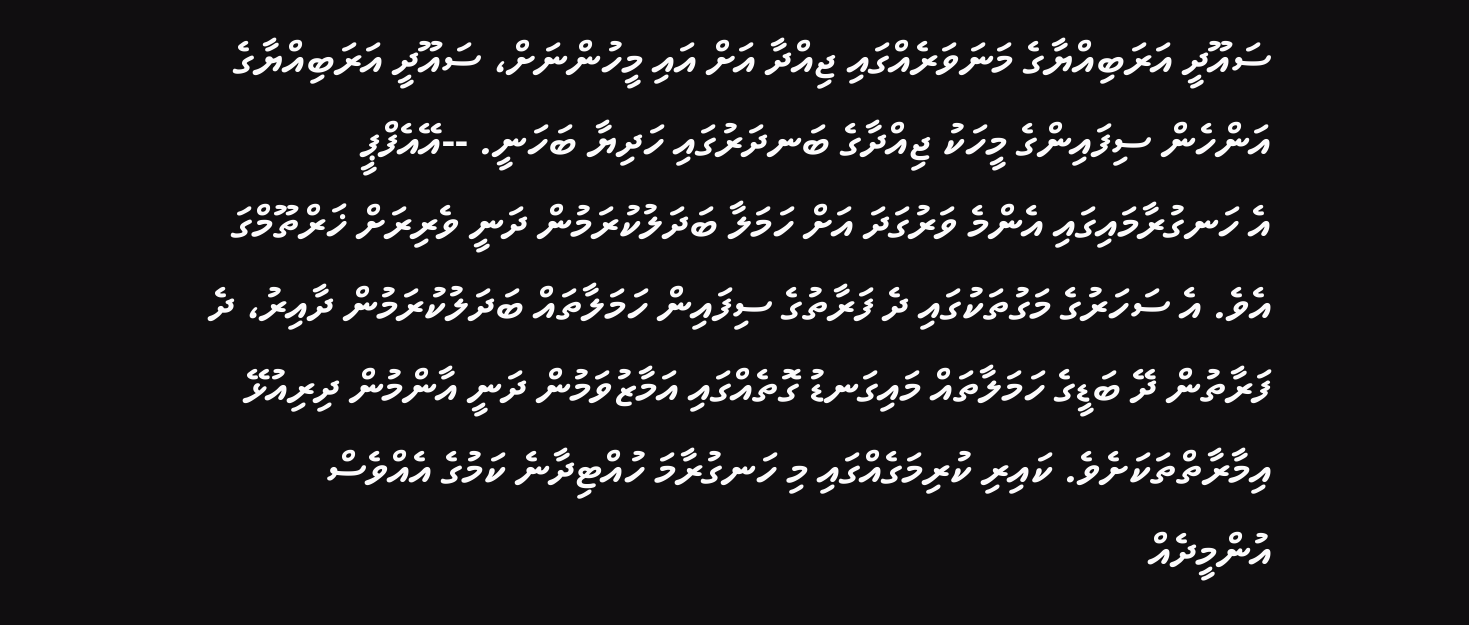ސައޫދީ އަރަބިއްޔާގެ މަނަވަރެއްގައި ޖިއްދާ އަށް އައި މީހުންނަށް، ސައޫދީ އަރަބިއްޔާގެ އަންހެން ސިފައިންގެ މީހަކު ޖިއްދާގެ ބަނދަރުގައި ހަދިޔާ ބަހަނީ. --އޭއެފްޕީ
އެ ހަނގުރާމައިގައި އެންމެ ވަރުގަދަ އަށް ހަމަލާ ބަދަލުކުރަމުން ދަނީ ވެރިރަށް ޚަރްތޫމްގަ އެވެ. އެ ސަހަރުގެ މަގުތަކުގައި ދެ ފަރާތުގެ ސިފައިން ހަމަލާތައް ބަދަލުކުރަމުން ދާއިރު، ދެ ފަރާތުން ދޭ ބަޑީގެ ހަމަލާތައް މައިގަނޑު ގޮތެއްގައި އަމާޒުވަމުން ދަނީ އާންމުން ދިރިއުޅޭ އިމާރާތްތަކަށެވެ. ކައިރި ކުރިމަގެއްގައި މި ހަނގުރާމަ ހުއްޓިދާނެ ކަމުގެ އެއްވެސް އުންމީދެއް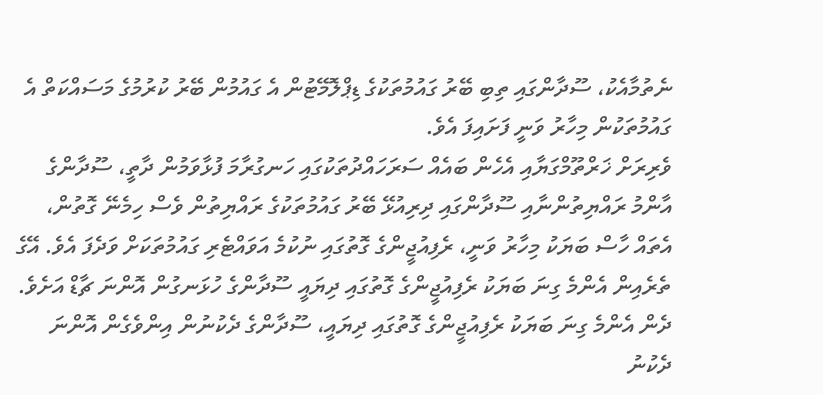ނެތުމާއެކު، ސޫދާންގައި ތިބި ބޭރު ގައުމުތަކުގެ ޑިޕްލޮމޭޓުން އެ ގައުމުން ބޭރު ކުރުމުގެ މަސައްކަތް އެ ގައުމުތަކުން މިހާރު ވަނީ ފަށައިފަ އެވެ.
ވެރިރަށް ޚަރްތޫމްގަޔާއި އެހެން ބައެއް ސަރަހައްދުތަކުގައި ހަނގުރާމަ ފުޅާވަމުން ދާތީ، ސޫދާންގެ އާންމު ރައްޔިތުންނާއި ސޫދާންގައި ދިރިއުޅޭ ބޭރު ގައުމުތަކުގެ ރައްޔިތުން ވެސް ހިމެނޭ ގޮތުން، އެތައް ހާސް ބަޔަކު މިހާރު ވަނީ، ރެފިއުޖީންގެ ގޮތުގައި ނުކުމެ އަވައްޓެރި ގައުމުތަކަށް ވަދެފަ އެވެ. އޭގެ ތެރެއިން އެންމެ ގިނަ ބަޔަކު ރެފިއުޖީންގެ ގޮތުގައި ދިޔައީ ސޫދާންގެ ހުޅަނގުން އޮންނަ ޗާޑް އަށެވެ.
ދެން އެންމެ ގިނަ ބަޔަކު ރެފިއުޖީންގެ ގޮތުގައި ދިޔައީ، ސޫދާންގެ ދެކުނުން އިންވެގެން އޮންނަ ދެކުނު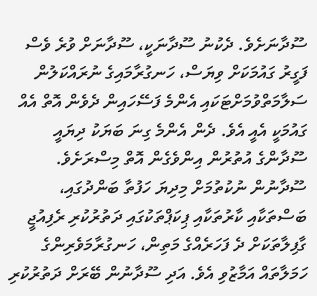ސޫދާނަށެވެ. ދެކުނު ސޫދާނަކީ، ސޫދާނަށް ވުރެ ވެސް ފަގީރު ގައުމަކަށް ވިޔަސް، ހަނގުރާމައިގެ ނުރައްކަލުން ސަލާމަތްވުމަށްޓަކައި އެންމެ ފަސޭހައިން ދެވެން އޮތް އެއް ގައުމަކީ އެއީ އެވެ. ދެން އެންމެ ގިނަ ބަޔަކު ދިޔައީ ސޫދާންގެ އުތުރުން އިންވެގެން އޮތް މިސްރަށެވެ.
ސޫދާނުން ނުކުތުމަށް މިދިޔަ ހަފުތާ ބަންދުގައި، ބަސްތަކާއި ކާރުތަކާއި ޕިކަޕްތަކުގައި ދަތުރުކުރި ރެފިއުޖީ ގާފިލާތަކަށް ދެ ފަހަރެއްގެ މަތިން، ހަނގުރާމަވެރިންގެ ހަމަލާތައް އަމާޒުވި އެވެ. އަދި ސޫދާނުން ބޭރަށް ދަތުރުކުރި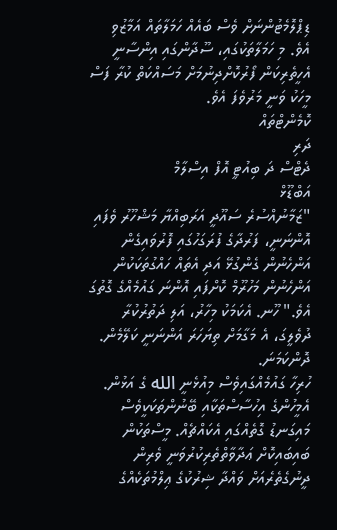ޑިޕްލޮމެޓުންނަށް ވެސް ބައެއް ހަމަލާތައް އަމާޒުވި އެވެ. މި ހަމަލާތަކުގައި، ސޫދާންގައި އިންސާނީ އެހީތެރިކަން ފޯރުކޮށްދިނުމަށް މަސައްކަތް ކުރާ ފަސް މީހަކު ވަނީ މަރުވެފަ އެވެ.
ކޮމެންޓްތައް
ދަރި
ދެޓްސް ދަ ބިއުޓީ އޮފް އިސްލާމް
އަބްޑޫޅް
"ޒަމާނުއްސުރެ ސައޫދީ އަރަބިއްޔާ މަޝްހޫރު ވެފައި އޮންނަނީ، ފަރުދާގެ ފުރަގަހުގައި ފޮރުވައިގެން އަންހެނުން ގެންގުޅޭ އަދި އެތައް ހައްގުތަކަކުން އަންހެނުން މަހުރޫމް ކޮށްފައި އޮންނަ ގައުމެއްގެ ގޮތުގަ އެވެ." ހޫނ. އެކަމަކު މިހާރު، އަލި ދަތުރުކުރާ ދުވެލީގަ، އެ މަގާމަށް ތިޔަހަރަ އަންނަނީ ކަލޭމެން.
ދޮންކަމަނަ.
ހުރިހާ ގައުމެއްގައިވެސް މިއުޅެނީ الله ގެ އަޅުން. އެމީހުންގެ އިހުސާސްތަކާއި ބޭނުންތަކަކީވެސް މައިގަނޑު ގޮތެއްގައި އެކައްޗެއް. މީސްތަކުން ބައިބައިކޮށް ޢަދާވާތްތެރިކުރުވަނީ ވެރިން ދީނުގެތެރެއަށް ވައްދާ ޝިރުކުގެ ޢިލްމުތަކެއްގެ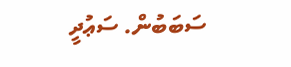ސަބަބުން. ސަޢުދީ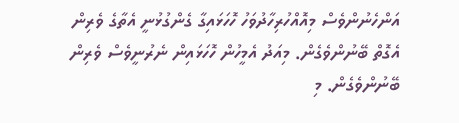އަންހެނުންވެސް މިއޮއްހުރިހާދުވަހު ހޮހަޅައިގާ ގެންގުޅުނީ އެތާގެ ވެރިން އެގޮތް ބޭނުންވެގެން. މިއަދު އެމީހުން ހޮހަޅައިން ނެރުނީވެސް ވެރިން ބޭނުންވެގެން. މި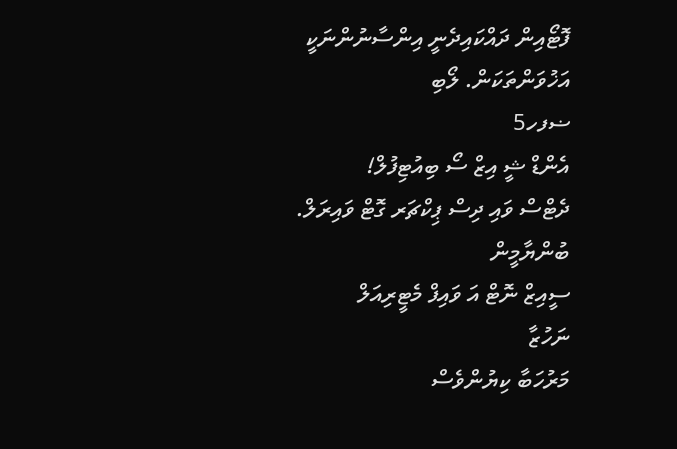ފޮޓޯއިން ދައްކައިދެނީ އިންސާނުންނަކީ އަޚުވަންތަކަން. ލޯބި
ޟފހ5
އެންޑް ޝީ އިޒް ސޯ ބިއުޓިފުލް!
ދެޓްސް ވައި ދިސް ޕިކްޗަރ ގޮޓް ވައިރަލް.
ބުންޔާމީން
ސީއިޒް ނޮޓް އަ ވައިފް މެޓީރިއަލް
ނަހުޒާ
މަރުހަބާ ކިޔުންވެސް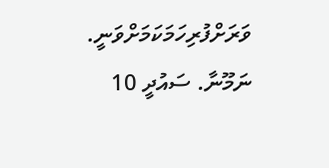ވަރަށްފުރިހަމަކަމަށްވަނީ. ނަމޫނާ. ސައުދީ 10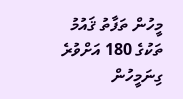މީހުން ތަފާތު ޤައުމު ތަކުގެ 180 އަށްވުރެ ގިނަމީހުން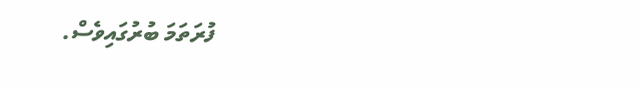ފުރަތަމަ ބުރުގައިވެސް.